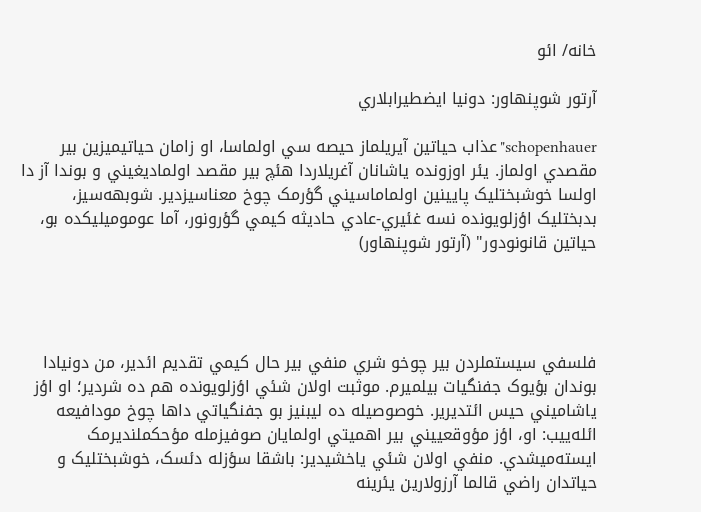خانه/ ائو

آرتور شوپنهاور: دونيا ايضطيرابلاري

schopenhauer"عذاب حياتين آيريلماز حيصه سي اولماسا، او زامان حياتيميزين بير مقصدي اولماز. يئر اوزونده ياشانان آغريلاردا هئچ بير مقصد اولماديغيني و بوندا آز دا اولسا خوشبختليک پايينين اولماماسيني گؤرمک چوخ معناسیزدیر. شوبهه‌سيز، بدبختليک اؤزلویونده نسه غئيري-عادي حاديثه کيمي گؤرونور، آما عوموميليکده بو، حياتين قانونودور" (آرتور شوپنهاور)




فلسفي سيستملردن بير چوخو شري منفي بير حال کيمي تقديم ائدير، من دونيادا بوندان بؤيوک جفنگيات بيلميرم. موثبت اولان شئي اؤزلویونده هم ده شردير؛ او اؤز ياشاميني حيس ائتديرير. خوصوصيله ده ليبنيز بو جفنگياتي داها چوخ مودافيعه ائله‌ييب: او، اؤز مؤوقعييني بير اهميتي اولمايان صوفيزمله مؤحکملنديرمک ايسته‌ميشدي. منفي اولان شئي ياخشيدير: باشقا سؤزله دئسک، خوشبختليک و حياتدان راضي قالما آرزولارين يئرينه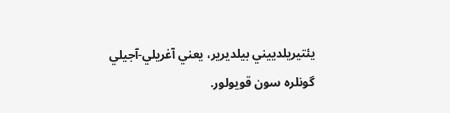يئتيريلدييني بيلديرير، يعني آغريلي-آجيلي گونلره سون قويولور.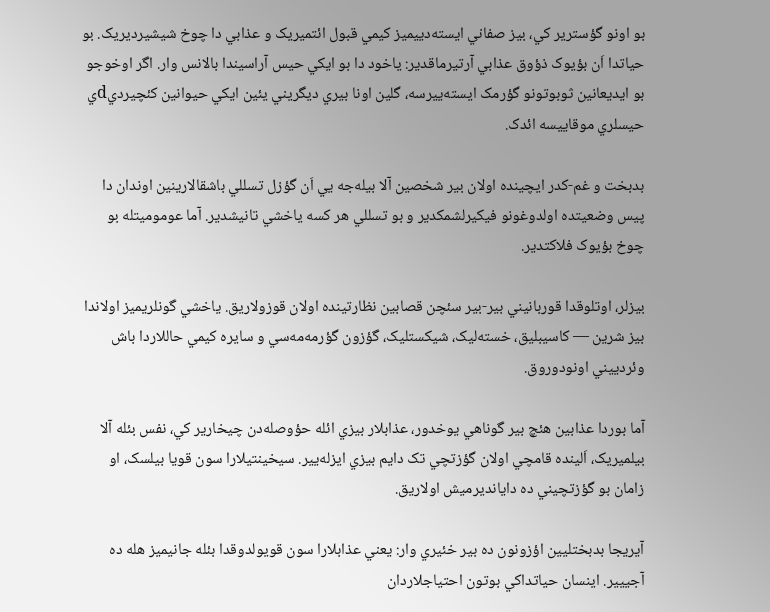بو اونو گؤسترير کي، بيز صفاني ايسته‌دييميز کيمي قبول ائتميريک و عذابي دا چوخ شيشيرديريک. بو حياتدا اَن بؤيوک ذؤوق عذابي آرتيرماقدير: ياخود دا بو ايکي حيس آراسيندا بالانس وار. اگر اوخوجو بو ايديعانين ثوبوتونو گؤرمک ايسته‌ييرسه، گلين اونا بيري ديگريني يئين ايکي حيوانين کئچيرديdي حيسلري موقاييسه ائدک.

بدبخت و غم-کدر ايچينده اولان بير شخصين آلا بيله‌جه یي اَن گؤزل تسللي باشقالارينين اوندان دا پيس وضعيتده اولدوغونو فيکيرلشمکدير و بو تسللي هر کسه ياخشي تانيشدير. آما عوموميتله بو چوخ بؤيوک فلاکتدير.

بيزلر، اوتلوقدا قوربانيني بير-بير سئچن قصابين نظارتينده اولان قوزولاريق. ياخشي گونلريميز اولاندا بيز شرين — کاسيبليق، خسته‌ليک، شيکستليک، گؤزون گؤرمه‌مه‌سي و سايره کيمي حاللاردا باش وئردييني اونودوروق.

آما بوردا عذابين هئچ بير گوناهي يوخدور، عذابلار بيزي ائله حؤوصله‌دن چيخارير کي، نفس بئله آلا بيلميريک، اَلينده قامچي اولان گؤزتچي تک دايم بيزي ايزله‌يير. سيخينتيلارا سون قويا بيلسک، او زامان بو گؤزتچيني ده دايانديرميش اولاريق.

آيريجا بدبختليين اؤزونون ده بير خئيري وار: يعني عذابلارا سون قويولدوقدا بئله جانيميز هله ده آجييير. اينسان حياتداکي بوتون احتياجلاردان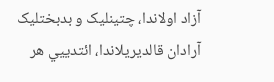آزاد اولاندا، چتينليک و بدبختليک آرادان قالديريلاندا، ائتديیي هر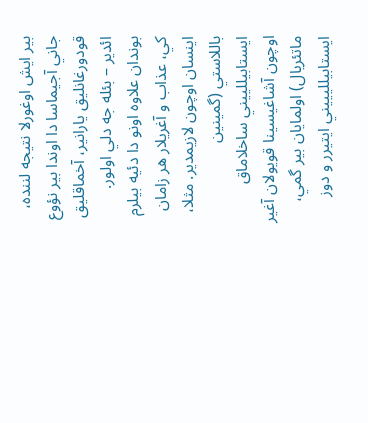بير ايش اوغورلا نتيجه لننده، جاني آجيماسا دا اوندا بير نؤوع قودورغانليق يارانير، آخماقليق ائدير – بئله جه دلي اولور. بوندان علاوه اونو دا دئيه بيلرم کي، عذاب و آغريلار هر زامان اينسان اوچون لازيمدير. مثلا، باللاستي (گمينين ایستابيللييني ساخلاماق اوچون آشاغيسينا قويولان آغير ماتئريال) اولمايان بير گمي، ایستابيلليیيني ايتيرر و دوز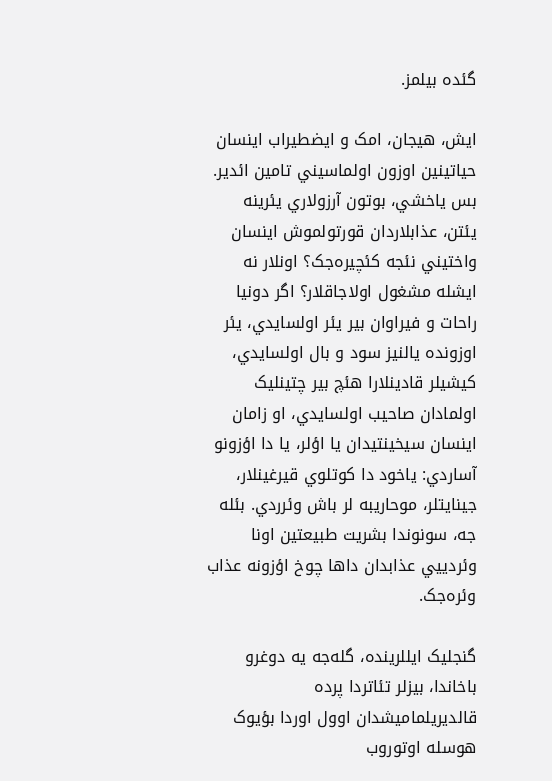گئده بيلمز.

ايش، هيجان، امک و ايضطيراب اينسان حياتينين اوزون اولماسيني تامين ائدير. بس ياخشي، بوتون آرزولاري يئرينه يئتن، عذابلاردان قورتولموش اينسان واختيني نئجه کئچيره‌جک؟ اونلار نه ايشله مشغول اولاجاقلار؟ اگر دونيا راحات و فيراوان بير يئر اولسايدي، يئر اوزونده يالنيز سود و بال اولسايدي، کيشيلر قادينلارا هئچ بير چتينليک اولمادان صاحيب اولسايدي، او زامان اينسان سيخينتيدان يا اؤلر، يا دا اؤزونو آساردي: ياخود دا کوتلوي قيرغينلار، جينايتلر، موحاريبه لر باش وئرردي. بئله جه، سونوندا بشريت طبيعتين اونا وئرديیي عذابدان داها چوخ اؤزونه عذاب وئره‌جک.

گنجليک ايللرينده، گله‌جه یه دوغرو باخاندا، بيزلر تئاتردا پرده قالديريلماميشدان اوول اوردا بؤيوک هوسله اوتوروب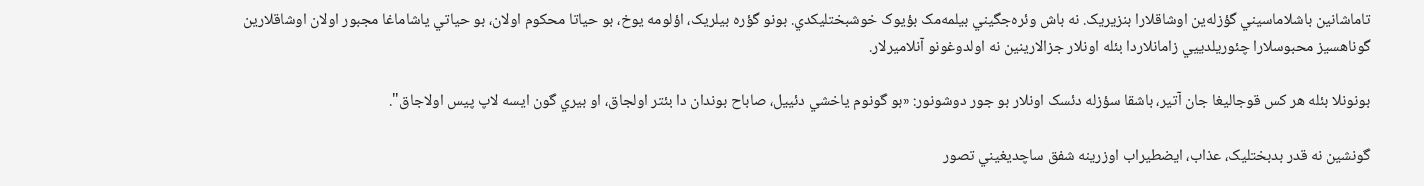تاماشانين باشلاماسيني گؤزله‌ين اوشاقلارا بنزيريک. نه باش وئره‌جگيني بيلمه‌مک بؤيوک خوشبختليکدي. بونو گؤره بيلريک، اؤلومه يوخ، بو حياتا محکوم اولان، بو حياتي ياشاماغا مجبور اولان اوشاقلارين گوناهسيز محبوسلارا چئوريلديیي زامانلاردا بئله اونلار جزالارينين نه اولدوغونو آنلاميرلار.

بونونلا بئله هر کس قوجاليغا جان آتير، باشقا سؤزله دئسک اونلار بو جور دوشونور: «بو گونوم ياخشي دئييل، صاباح بوندان دا بئتر اولجاق، او بيري گون ايسه لاپ پيس اولاجاق".

گونشين نه قدر بدبختليک، عذاب، ايضطيراب اوزرينه شفق ساچديغيني تصور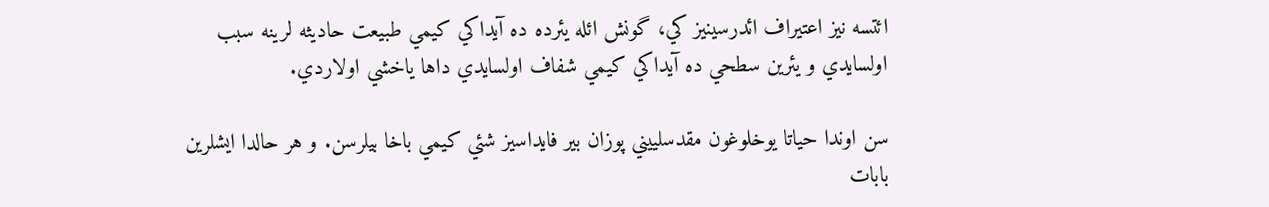ائتسه نيز اعتيراف ائدرسينيز کي، گونش ائله يئرده ده آيداکي کيمي طبيعت حاديثه لرينه سبب اولسايدي و يئرين سطحي ده آيداکي کيمي شفاف اولسايدي داها ياخشي اولاردي.

سن اوندا حياتا يوخلوغون مقدسليیني پوزان بير فايداسيز شئي کيمي باخا بيلرسن. و هر حالدا ايشلرين بابات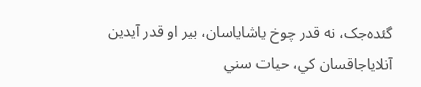گئده‌جک، نه قدر چوخ ياشاياسان، بير او قدر آيدين آنلاياجاقسان کي، حيات سني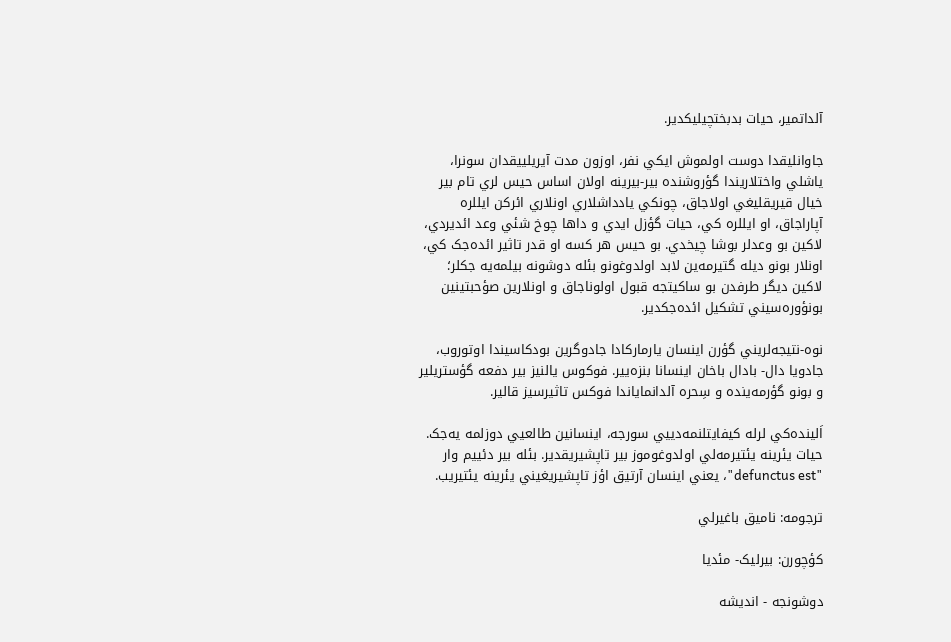آلداتمير، حيات بدبختچيليکدير.

جاوانليقدا دوست اولموش ايکي نفر، اوزون مدت آيريلييقدان سونرا، ياشلي واختلاريندا گؤروشنده بير-بيرينه اولان اساس حيس لري تام بير خيال قيريقليغي اولاجاق، چونکي يادداشلاري اونلاري ائرکن ايللره آپاراجاق، او ايللره کي، حيات گؤزل ايدي و داها چوخ شئي وعد ائديردي، لاکين بو وعدلر بوشا چيخدي. بو حيس هر کسه او قدر تاثير ائده‌جک کي، اونلار بونو ديله گتيرمه‌ين لابد اولدوغونو بئله دوشونه بيلمه‌يه جکلر؛ لاکين ديگر طرفدن بو ساکيتجه قبول اولوناجاق و اونلارين صؤحبتينين بونؤوره‌سيني تشکيل ائده‌جکدير.

نوه-نتيجه‌لريني گؤرن اينسان يارمارکادا جادوگرين بودکاسيندا اوتوروب، جادويا دال- بادال باخان اينسانا بنزه‌يير. فوکوس يالنيز بير دفعه گؤستريلير و بونو گؤرمه‌ينده و سِحره آلدانماياندا فوکس تاثيرسيز قالير.

اَلينده‌کي لرله کيفايتلنمه‌ديیي سورجه، اينسانين طالعيي دوزلمه يه‌جک. حيات يئرينه يئتيرمه‌لي اولدوغوموز بير تاپشيريقدير. بئله بير دئييم وار "defunctus est"، يعني اينسان آرتيق اؤز تاپشيريغيني يئرينه يئتيريب.

ترجومه: ناميق باغيرلي

کؤچورن: بیرلیک- مئدیا

دوشونجه - اندیشه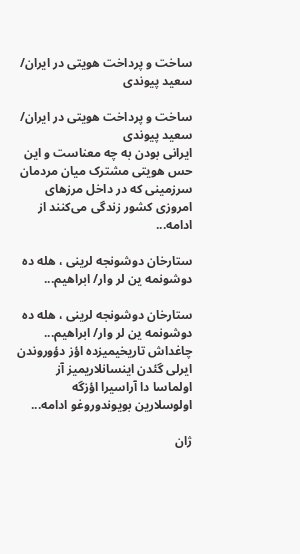ساخت و پرداخت هویتی در ایران/ سعید پیوندی

ساخت و پرداخت هویتی در ایران/ سعید پیوندی
ایرانی بودن به چه معناست و این حس هویتی مشترک میان مردمان سرزمینی که در داخل مرزهای امروزی کشور زندگی می‌کنند از ادامه...

ستارخان دوشونجه لرینی ، هله ده دوشونمه ین لر وار/ ابراهیم...

ستارخان دوشونجه لرینی ، هله ده دوشونمه ین لر وار/ ابراهیم...
چاغداش تاریخیمیزده اؤز دؤوروندن ایرلی گئدن اینسانلاریمیز آز اولماسا دا آراسیرا اؤزگه اولوسلارین بویوندوروغو ادامه...

ژان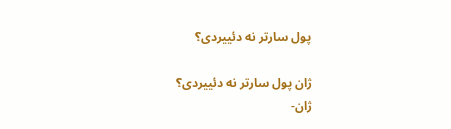پول سارتر نه دئییردی؟

ژان پول سارتر نه دئییردی؟
ژان-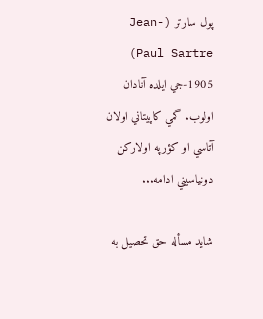پول سارتر (Jean-Paul Sartre) 1905-جي ايلده آنادان اولوب. گمي کاپيتاني اولان آتاسي او کؤرپه اولارکن دونياسيني ادامه...

شاید مسأله حق تحصیل به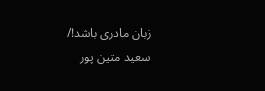زبان مادری باشد!/ سعید متین پور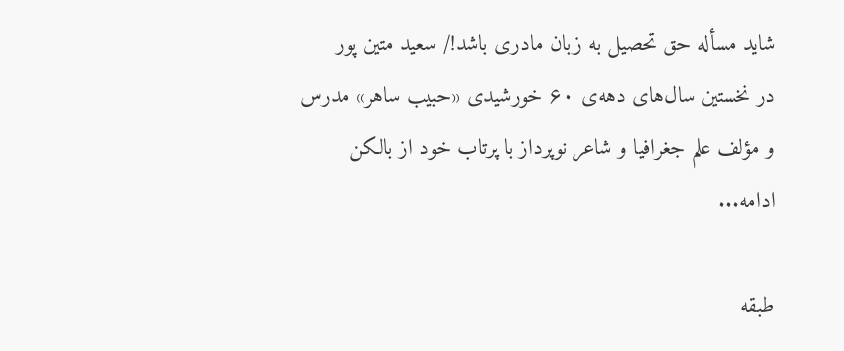شاید مسأله حق تحصیل به زبان مادری باشد!/ سعید متین پور
در نخستین سال‌های دهه‌ی ۶۰ خورشیدی «حبیب ساهر» مدرس و مؤلف علم جغرافیا و شاعر نوپرداز با پرتاب خود از بالکن ادامه...

طبقه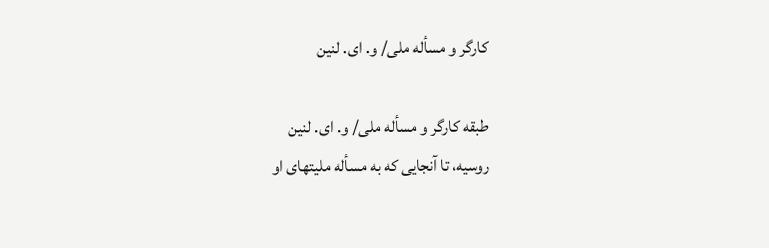کارگر و مسأله ملی/ و. ای. لنین

طبقه کارگر و مسأله ملی/ و. ای. لنین
روسیه، تا آنجایی که به مسأله ملیتهای او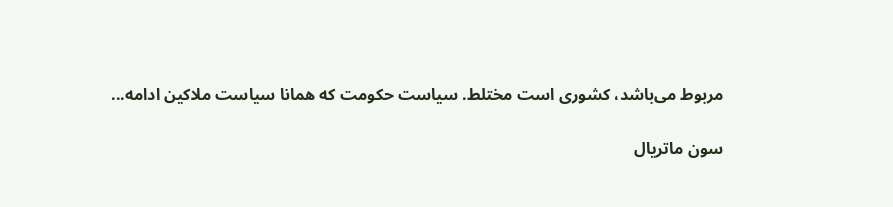مربوط می‌باشد، کشوری است مختلط. سیاست حکومت که همانا سیاست ملاکین ادامه...

سون ماتريال